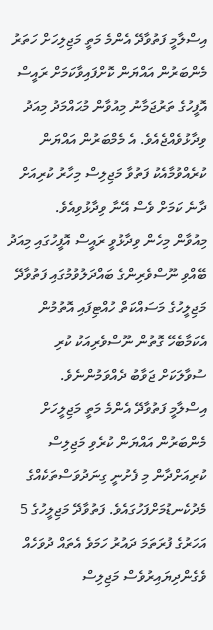އިސްލާމީ ފަތުވާދޭ އެންމެ މަތީ މަޖިލިހަށް ހަތަރު މެންބަރުން އައްޔަން ކޮށްފައިވާކަމަށް ރައީސް އޮފީހުގެ ތަރުޖަމާނު މިއުވާން މުޙައްމަދު މިއަދު ވިދާޅުވެއްޖެއެވެ. އެ މެމްބަރުން އައްޔަން ކުރެއްވުމާއެކު ފަތުވާ މަޖިލިސް މިހާރު ކުރިއަށް ދާނެ ކަމަށް ވެސް އޭނާ ވިދާޅުވިއެވެ.
މިއުވާން މިހެން ވިދާޅުވީ ރައީސް އޮފީހުގައި މިއަދު ބޭއްވި ނޫސްވެރިންގެ ބައްދަލުވުމުގައި ފަތުވާދޭ މަޖިލީހުގެ މަސައްކަތް ހުއްޓިފައި އޮތުމުން އެކަމާބެހޭ ގޮތުން ނޫސްވެރިއަކު ކުރި ސުވާލަކަށް ޖަވާބު ދެއްވަމުންނެވެ.
އިސްލާމީ ފަތުވާދޭ އެންމެ މަތީ މަޖިލީހަށް މެންބަރުން އައްޔަން ކުރެވި މަޖިލިސް ކުރިއަށްދާން މި ފެށުނީ ގިނަދުވަސްތަކެއްގެ މެދުކެނޑުމަށްފަހުގައެވެ. ފަތުވާދޭ މަޖިލީހުގެ 5 އަހަރުގެ ފުރަތަމަ ދައުރު ހަމަވެ އެތައް ދުވަހެއް ވެގެންދިޔައިރުވެސް މަޖިލިސް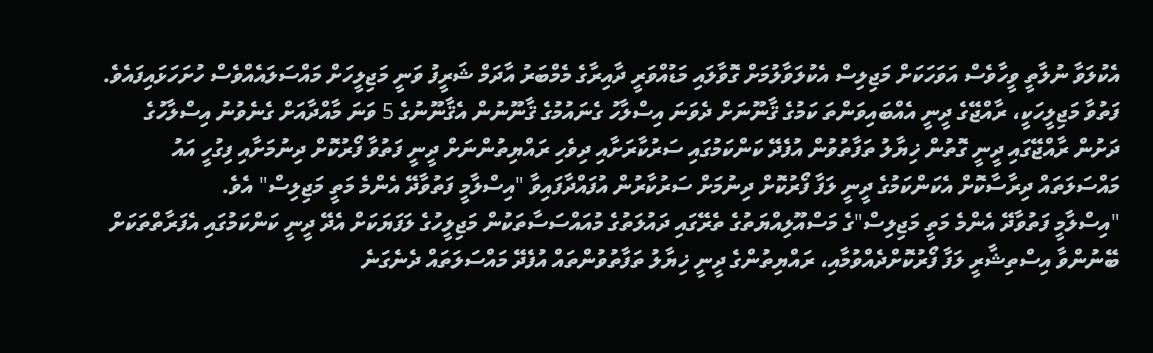އެކުލަވާ ނުލާތީ ވީހާވެސް އަވަހަކަށް މަޖިލިސް އެކުލަވާލުމަށް ގޮވާލައި މަޑުއްވަރީ ދާއިރާގެ މެމްބަރު އާދަމް ޝަރީފު ވަނީ މަޖިލީހަށް މައްސަލައެއްވެސް ހުށަހަޅައިފައެވެ.
ފަތުވާ މަޖިލީހަކީ، ރާއްޖޭގެ ދީނީ އެއްބައިވަންތަ ކަމުގެ ޤާނޫނަށް ދެވަނަ އިސްލާހު ގެނައުމުގެ ޤާނޫނުން އެޤާނޫނުގެ 5 ވަނަ މާއްދާއަށް ގެނެވުނު އިސްލާހުގެ ދަށުން ރާއްޖޭގައި ދީނީ ގޮތުން ޚިޔާލު ތަފާތުވުން އުފެދޭ ކަންކަމުގައި ސަރުކާރަށާއި ދިވެހި ރައްޔިތުންނަށް ދީނީ ފަތުވާ ފޯރުކޮށް ދިނުމަށާއި ފިގުހީ އައު މައްސަލަތައް ދިރާސާކޮށް އެކަންކަމުގެ ދީނީ ލަފާ ފޯރުކޮށް ދިނުމަށް ސަރުކާރުން އުފައްދާފައިވާ "އިސްލާމީ ފަތުވާދޭ އެންމެ މަތީ މަޖިލިސް" އެވެ.
"އިސްލާމީ ފަތުވާދޭ އެންމެ މަތީ މަޖިލިސް"ގެ މަސްއޫލިއްޔަތުގެ ތެރޭގައި ދައުލަތުގެ މުއައްސަސާތަކުން މަޖިލީހުގެ ލަފަޔަކަށް އެދޭ ދީނީ ކަންކަމުގައި އެފަރާތްތަކަށް ބޭނުންވާ އިސްތިޝާރީ ލަފާ ފޯރުކޮށްދެއްވުމާއި، ރައްޔިތުންގެ ދީނީ ޚިޔާލު ތަފާތުވުންތައް އުފެދޭ މައްސަލަތައް ދެނެގަނެ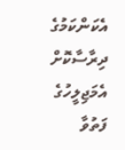އެކަންކަމުގެ ދިރާސާކޮށް އެމަޖިލީހުގެ ފަތުވާ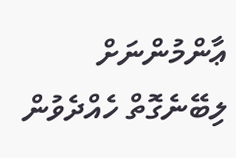ޢާންމުންނަށް ލިބޭނެގޮތް ހެއްދެވުން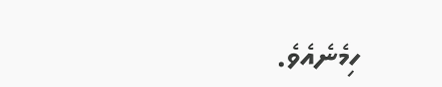ހިމެނެއެވެ.